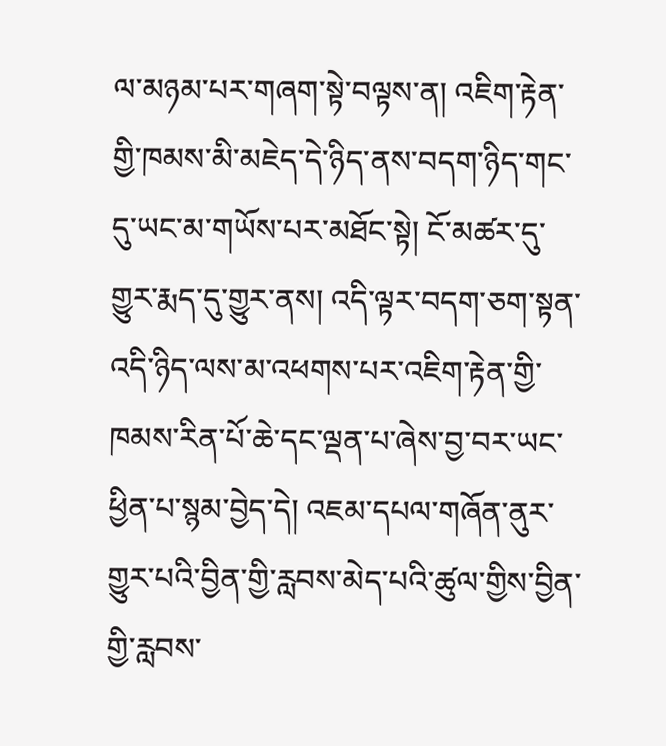ལ་མཉམ་པར་གཞག་སྟེ་བལྟས་ན། འཇིག་རྟེན་གྱི་ཁམས་མི་མཇེད་དེ་ཉིད་ནས་བདག་ཉིད་གང་དུ་ཡང་མ་གཡོས་པར་མཐོང་སྟེ། ངོ་མཚར་དུ་གྱུར་རྨད་དུ་གྱུར་ནས། འདི་ལྟར་བདག་ཅག་སྟན་འདི་ཉིད་ལས་མ་འཕགས་པར་འཇིག་རྟེན་གྱི་ཁམས་རིན་པོ་ཆེ་དང་ལྡན་པ་ཞེས་བྱ་བར་ཡང་ཕྱིན་པ་སྙམ་བྱེད་དེ། འཇམ་དཔལ་གཞོན་ནུར་གྱུར་པའི་བྱིན་གྱི་རླབས་མེད་པའི་ཚུལ་གྱིས་བྱིན་གྱི་རླབས་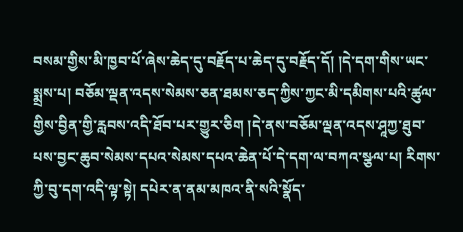བསམ་གྱིས་མི་ཁྱབ་པོ་ཞེས་ཆེད་དུ་བརྗོད་པ་ཆེད་དུ་བརྗོད་དོ། །དེ་དག་གིས་ཡང་སྨྲས་པ། བཅོམ་ལྡན་འདས་སེམས་ཅན་ཐམས་ཅད་ཀྱིས་ཀྱང་མི་དམིགས་པའི་ཚུལ་གྱིས་བྱིན་གྱི་རླབས་འདི་ཐོབ་པར་གྱུར་ཅིག །དེ་ནས་བཅོམ་ལྡན་འདས་ཤཱཀྱ་ཐུབ་པས་བྱང་ཆུབ་སེམས་དཔའ་སེམས་དཔའ་ཆེན་པོ་དེ་དག་ལ་བཀའ་སྩལ་པ། རིགས་ཀྱི་བུ་དག་འདི་ལྟ་སྟེ། དཔེར་ན་ནམ་མཁའ་ནི་སའི་སྣོད་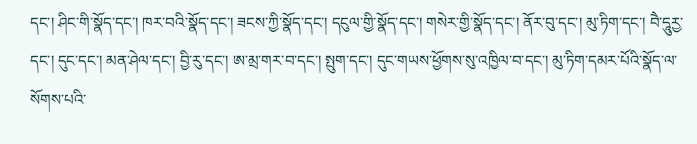དང་། ཤིང་གི་སྣོད་དང་། ཁར་བའི་སྣོད་དང་། ཟངས་ཀྱི་སྣོད་དང་། དངུལ་གྱི་སྣོད་དང་། གསེར་གྱི་སྣོད་དང་། ནོར་བུ་དང་། མུ་ཏིག་དང་། བཻ་དཱུརྱ་དང་། དུང་དང་། མན་ཤེལ་དང་། བྱི་རུ་དང་། ཨ་མྲ་གར་བ་དང་། སྤུག་དང་། དུང་གཡས་ཕྱོགས་སུ་འཁྱིལ་བ་དང་། མུ་ཏིག་དམར་པོའི་སྣོད་ལ་སོགས་པའི་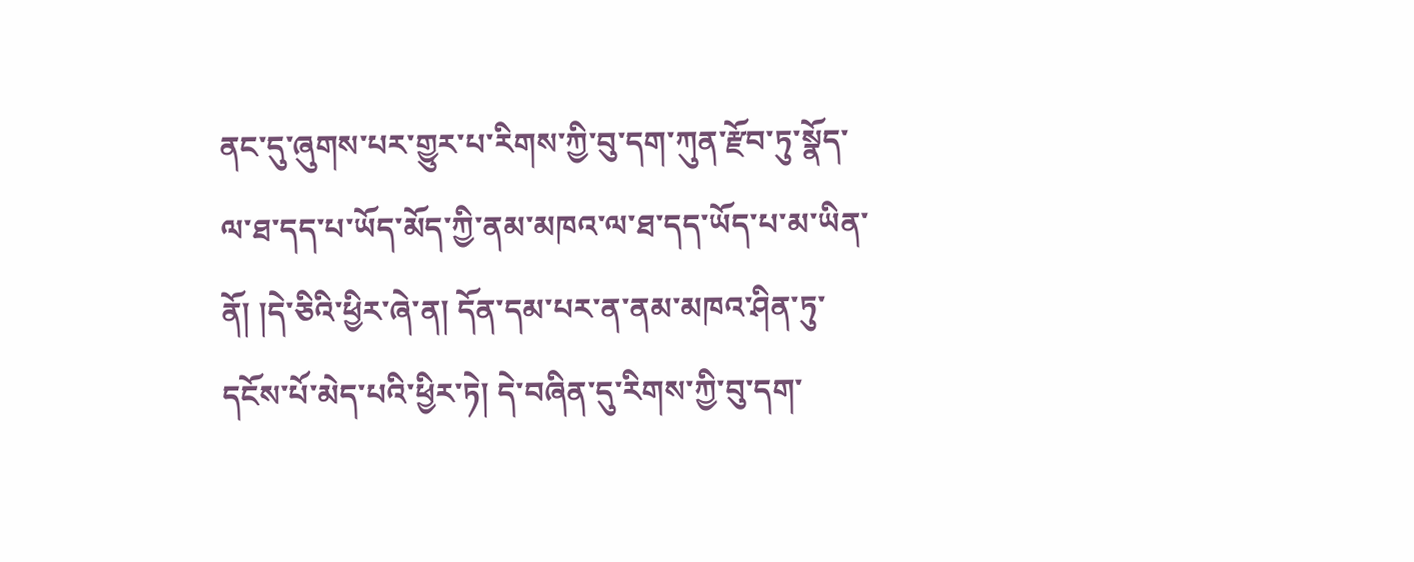ནང་དུ་ཞུགས་པར་གྱུར་པ་རིགས་ཀྱི་བུ་དག་ཀུན་རྫོབ་ཏུ་སྣོད་ལ་ཐ་དད་པ་ཡོད་མོད་ཀྱི་ནམ་མཁའ་ལ་ཐ་དད་ཡོད་པ་མ་ཡིན་ནོ། །དེ་ཅིའི་ཕྱིར་ཞེ་ན། དོན་དམ་པར་ན་ནམ་མཁའ་ཤིན་ཏུ་དངོས་པོ་མེད་པའི་ཕྱིར་ཏེ། དེ་བཞིན་དུ་རིགས་ཀྱི་བུ་དག་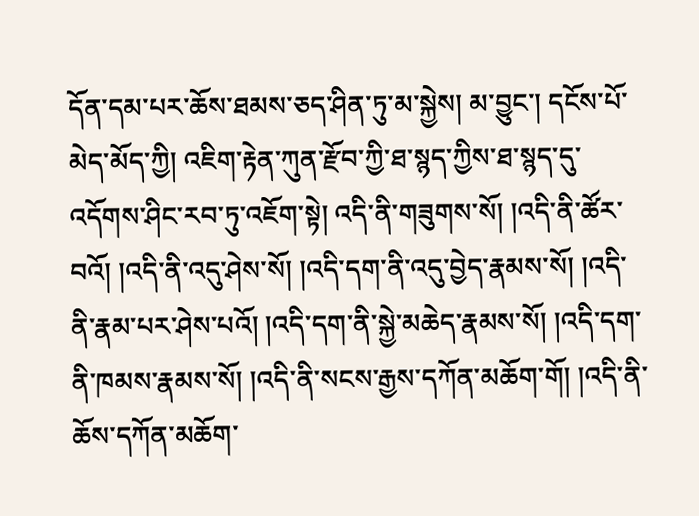དོན་དམ་པར་ཆོས་ཐམས་ཅད་ཤིན་ཏུ་མ་སྐྱེས། མ་བྱུང་། དངོས་པོ་མེད་མོད་ཀྱི། འཇིག་རྟེན་ཀུན་རྫོབ་ཀྱི་ཐ་སྙད་ཀྱིས་ཐ་སྙད་དུ་འདོགས་ཤིང་རབ་ཏུ་འཇོག་སྟེ། འདི་ནི་གཟུགས་སོ། །འདི་ནི་ཚོར་བའོ། །འདི་ནི་འདུ་ཤེས་སོ། །འདི་དག་ནི་འདུ་བྱེད་རྣམས་སོ། །འདི་ནི་རྣམ་པར་ཤེས་པའོ། །འདི་དག་ནི་སྐྱེ་མཆེད་རྣམས་སོ། །འདི་དག་ནི་ཁམས་རྣམས་སོ། །འདི་ནི་སངས་རྒྱས་དཀོན་མཆོག་གོ། །འདི་ནི་ཆོས་དཀོན་མཆོག་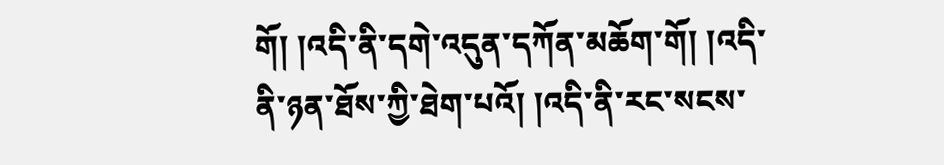གོ། །འདི་ནི་དགེ་འདུན་དཀོན་མཆོག་གོ། །འདི་ནི་ཉན་ཐོས་ཀྱི་ཐེག་པའོ། །འདི་ནི་རང་སངས་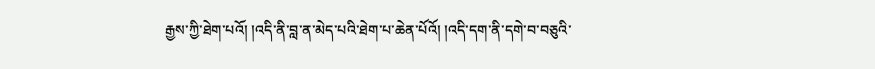རྒྱས་ཀྱི་ཐེག་པའོ། །འདི་ནི་བླ་ན་མེད་པའི་ཐེག་པ་ཆེན་པོའོ། །འདི་དག་ནི་དགེ་བ་བཅུའི་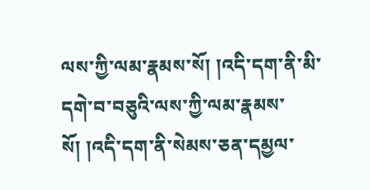ལས་ཀྱི་ལམ་རྣམས་སོ། །འདི་དག་ནི་མི་དགེ་བ་བཅུའི་ལས་ཀྱི་ལམ་རྣམས་སོ། །འདི་དག་ནི་སེམས་ཅན་དམྱལ་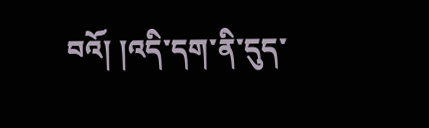བའོ། །འདི་དག་ནི་དུད་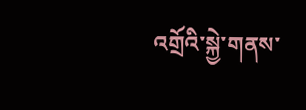འགྲོའི་སྐྱེ་གནས་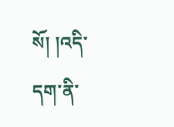སོ། །འདི་དག་ནི་